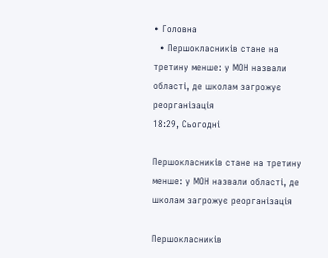• Головна
  • Першокласників стане на третину менше: у МОН назвали області, де школам загрожує реорганізація
18:29, Сьогодні

Першокласників стане на третину менше: у МОН назвали області, де школам загрожує реорганізація

Першокласників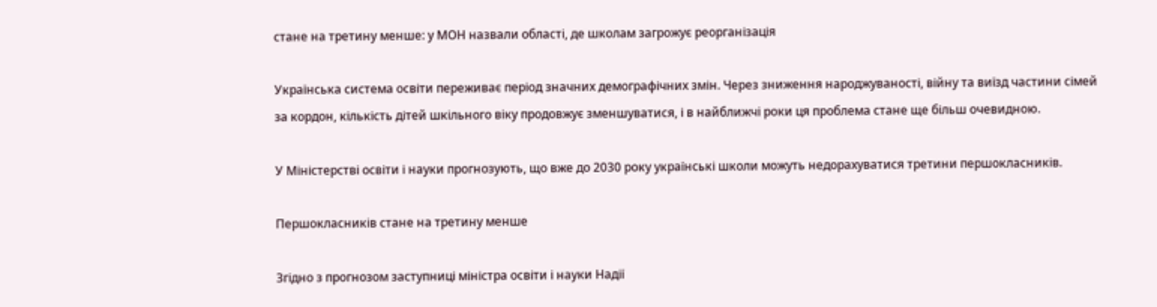стане на третину менше: у МОН назвали області, де школам загрожує реорганізація

Українська система освіти переживає період значних демографічних змін. Через зниження народжуваності, війну та виїзд частини сімей за кордон, кількість дітей шкільного віку продовжує зменшуватися, і в найближчі роки ця проблема стане ще більш очевидною.

У Міністерстві освіти і науки прогнозують, що вже до 2030 року українські школи можуть недорахуватися третини першокласників.

Першокласників стане на третину менше

Згідно з прогнозом заступниці міністра освіти і науки Надії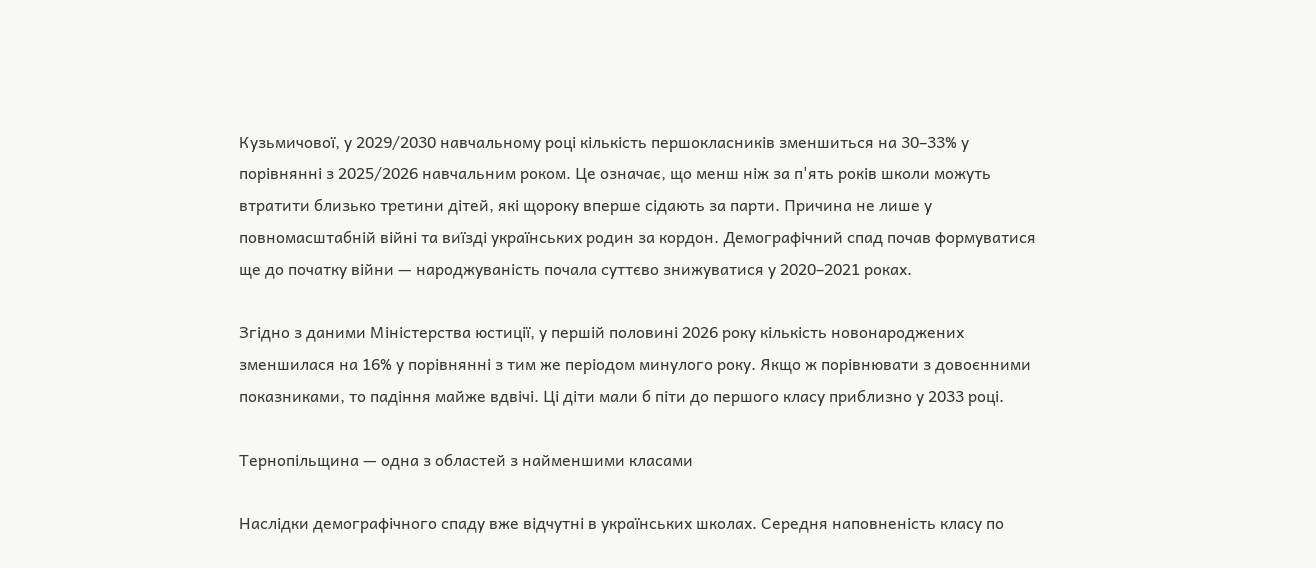Кузьмичової, у 2029/2030 навчальному році кількість першокласників зменшиться на 30–33% у порівнянні з 2025/2026 навчальним роком. Це означає, що менш ніж за п'ять років школи можуть втратити близько третини дітей, які щороку вперше сідають за парти. Причина не лише у повномасштабній війні та виїзді українських родин за кордон. Демографічний спад почав формуватися ще до початку війни — народжуваність почала суттєво знижуватися у 2020–2021 роках.

Згідно з даними Міністерства юстиції, у першій половині 2026 року кількість новонароджених зменшилася на 16% у порівнянні з тим же періодом минулого року. Якщо ж порівнювати з довоєнними показниками, то падіння майже вдвічі. Ці діти мали б піти до першого класу приблизно у 2033 році.

Тернопільщина — одна з областей з найменшими класами

Наслідки демографічного спаду вже відчутні в українських школах. Середня наповненість класу по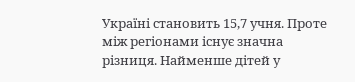Україні становить 15,7 учня. Проте між регіонами існує значна різниця. Найменше дітей у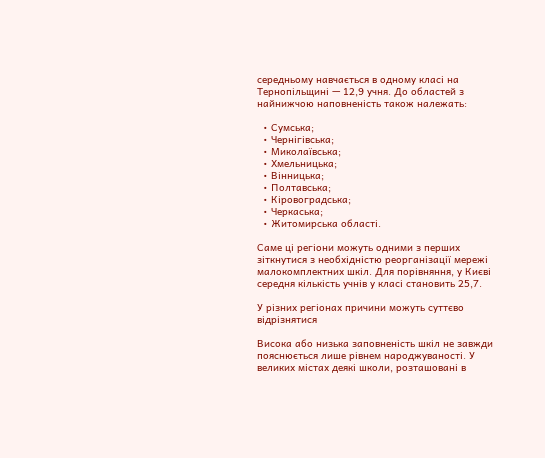середньому навчається в одному класі на Тернопільщині — 12,9 учня. До областей з найнижчою наповненість також належать:

  • Сумська;
  • Чернігівська;
  • Миколаївська;
  • Хмельницька;
  • Вінницька;
  • Полтавська;
  • Кіровоградська;
  • Черкаська;
  • Житомирська області.

Саме ці регіони можуть одними з перших зіткнутися з необхідністю реорганізації мережі малокомплектних шкіл. Для порівняння, у Києві середня кількість учнів у класі становить 25,7.

У різних регіонах причини можуть суттєво відрізнятися

Висока або низька заповненість шкіл не завжди пояснюється лише рівнем народжуваності. У великих містах деякі школи, розташовані в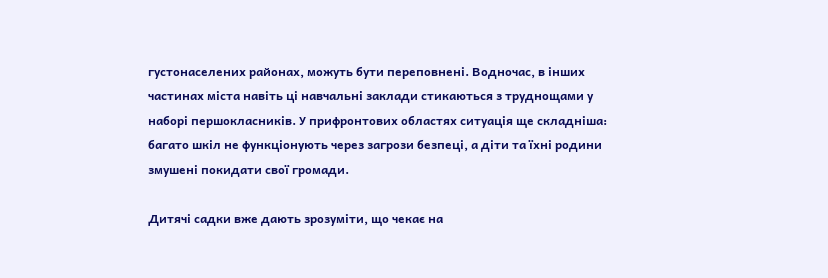густонаселених районах, можуть бути переповнені. Водночас, в інших частинах міста навіть ці навчальні заклади стикаються з труднощами у наборі першокласників. У прифронтових областях ситуація ще складніша: багато шкіл не функціонують через загрози безпеці, а діти та їхні родини змушені покидати свої громади.

Дитячі садки вже дають зрозуміти, що чекає на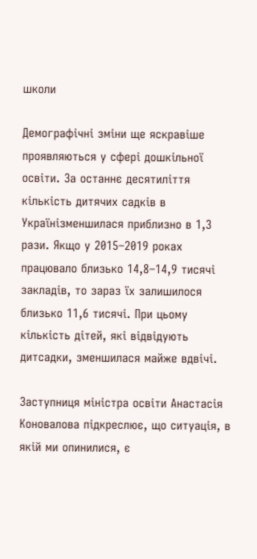школи

Демографічні зміни ще яскравіше проявляються у сфері дошкільної освіти. За останнє десятиліття кількість дитячих садків в Українізменшилася приблизно в 1,3 рази. Якщо у 2015–2019 роках працювало близько 14,8–14,9 тисячі закладів, то зараз їх залишилося близько 11,6 тисячі. При цьому кількість дітей, які відвідують дитсадки, зменшилася майже вдвічі.

Заступниця міністра освіти Анастасія Коновалова підкреслює, що ситуація, в якій ми опинилися, є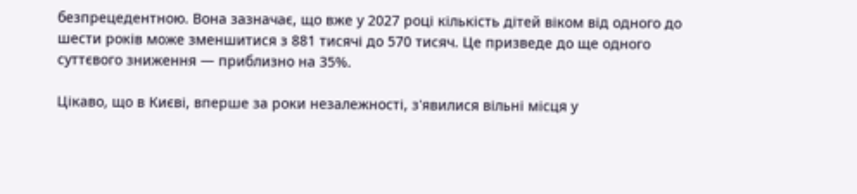безпрецедентною. Вона зазначає, що вже у 2027 році кількість дітей віком від одного до шести років може зменшитися з 881 тисячі до 570 тисяч. Це призведе до ще одного суттєвого зниження — приблизно на 35%.

Цікаво, що в Києві, вперше за роки незалежності, з'явилися вільні місця у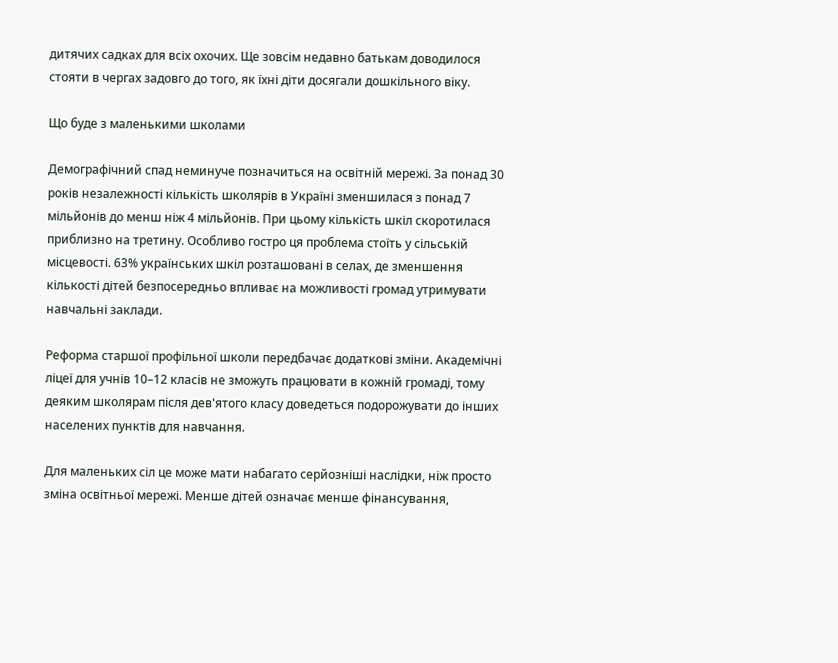дитячих садках для всіх охочих. Ще зовсім недавно батькам доводилося стояти в чергах задовго до того, як їхні діти досягали дошкільного віку.

Що буде з маленькими школами

Демографічний спад неминуче позначиться на освітній мережі. За понад 30 років незалежності кількість школярів в Україні зменшилася з понад 7 мільйонів до менш ніж 4 мільйонів. При цьому кількість шкіл скоротилася приблизно на третину. Особливо гостро ця проблема стоїть у сільській місцевості. 63% українських шкіл розташовані в селах, де зменшення кількості дітей безпосередньо впливає на можливості громад утримувати навчальні заклади.

Реформа старшої профільної школи передбачає додаткові зміни. Академічні ліцеї для учнів 10–12 класів не зможуть працювати в кожній громаді, тому деяким школярам після дев'ятого класу доведеться подорожувати до інших населених пунктів для навчання.

Для маленьких сіл це може мати набагато серйозніші наслідки, ніж просто зміна освітньої мережі. Менше дітей означає менше фінансування,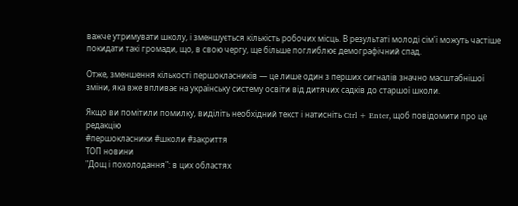важче утримувати школу, і зменшується кількість робочих місць. В результаті молоді сім'ї можуть частіше покидати такі громади, що, в свою чергу, ще більше поглиблює демографічний спад.

Отже, зменшення кількості першокласників — це лише один з перших сигналів значно масштабнішої зміни, яка вже впливає на українську систему освіти від дитячих садків до старшої школи.

Якщо ви помітили помилку, виділіть необхідний текст і натисніть Ctrl + Enter, щоб повідомити про це редакцію
#першокласники #школи #закриття
ТОП новини
"Дощ і похолодання": в цих областях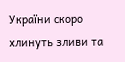України скоро хлинуть зливи та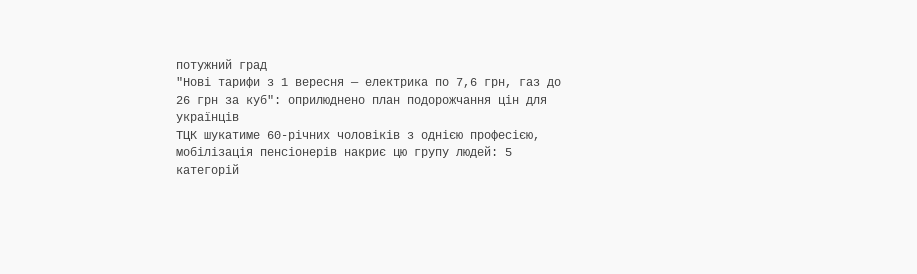потужний град
"Нові тарифи з 1 вересня — електрика по 7,6 грн, газ до 26 грн за куб": оприлюднено план подорожчання цін для українців
ТЦК шукатиме 60-річних чоловіків з однією професією, мобілізація пенсіонерів накриє цю групу людей: 5 категорій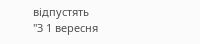відпустять
"З 1 вересня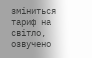зміниться тариф на світло, озвучено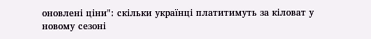оновлені ціни": скільки українці платитимуть за кіловат у новому сезоні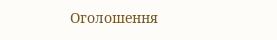Оголошення